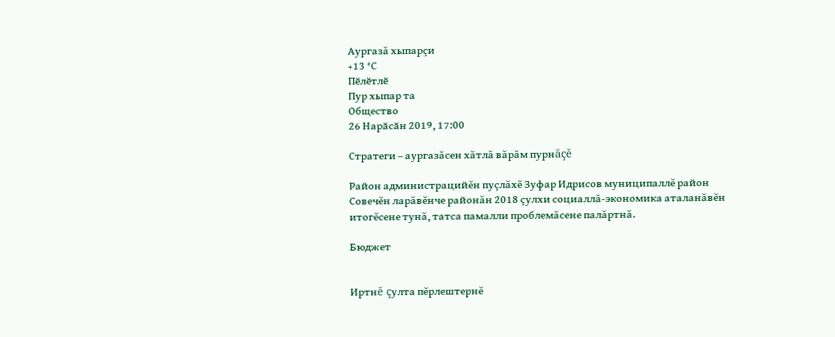Аургазă хыпарçи
+13 °С
Пӗлӗтлӗ
Пур хыпар та
Общество
26 Нарӑсӑн 2019, 17:00

Стратеги – аургазăсен хăтлă вăрăм пурнăçĕ

Район администрацийĕн пуçлăхĕ Зуфар Идрисов муниципаллĕ район Совечĕн ларăвĕнче районăн 2018 çулхи социаллă-экономика аталанăвĕн итогĕсене тунă, татса памалли проблемăсене палăртнă.

Бюджет


Иртнĕ çулта пĕрлештернĕ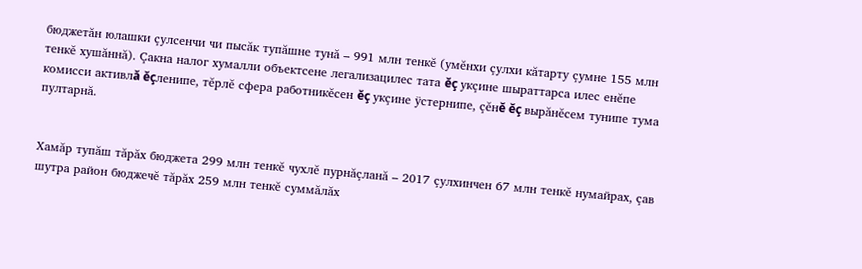бюджетăн юлашки çулсенчи чи пысăк тупăшне тунă – 991 млн тенкĕ (умĕнхи çулхи кăтарту çумне 155 млн тенкĕ хушăннă). Çакна налог хумалли объектсене легализацилес тата ĕç укçине шыраттарса илес енĕпе комисси активлă ĕçленипе, тĕрлĕ сфера работникĕсен ĕç укçине ÿстернипе, çĕнĕ ĕç вырăнĕсем тунипе тума пултарнă.


Хамăр тупăш тăрăх бюджета 299 млн тенкĕ чухлĕ пурнăçланă – 2017 çулхинчен 67 млн тенкĕ нумайрах, çав шутра район бюджечĕ тăрăх 259 млн тенкĕ суммăлăх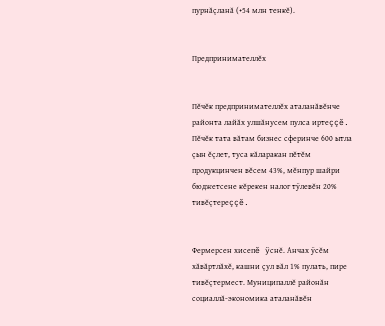пурнăçланă (+54 млн тенкĕ).


Предпринимателлĕх


Пĕчĕк предпринимателлĕх аталанăвĕнче районта лайăх улшăнусем пулса иртеççĕ. Пĕчĕк тата вăтам бизнес сферинче 600 ытла çын ĕçлет, туса кăларакан пĕтĕм продукцинчен вĕсем 43%, мĕнпур шайри бюджетсене кĕрекен налог тÿлевĕн 20% тивĕçтереççĕ.


Фермерсен хисепĕ ÿснĕ. Анчах ÿсĕм хăвăртлăхĕ, кашни çул вăл 1% пулать, пире тивĕçтермест. Муниципаллĕ районăн социаллă-экономика аталанăвĕн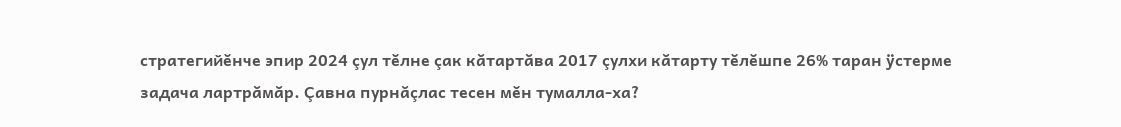стратегийĕнче эпир 2024 çул тĕлне çак кăтартăва 2017 çулхи кăтарту тĕлĕшпе 26% таран ÿстерме задача лартрăмăр. Çавна пурнăçлас тесен мĕн тумалла-ха?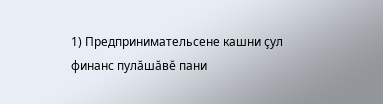1) Предпринимательсене кашни çул финанс пулăшăвĕ пани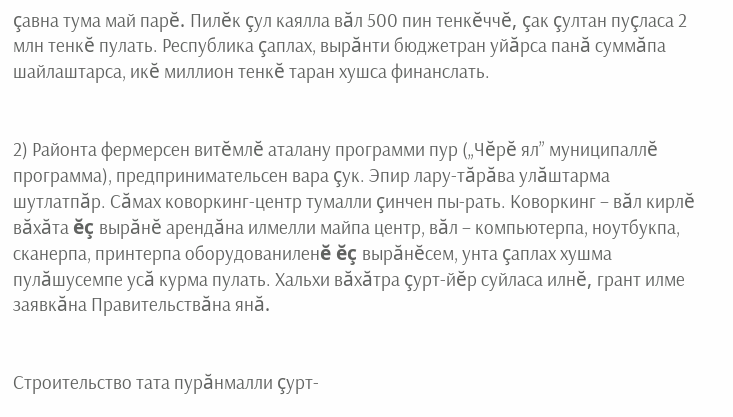çавна тума май парĕ. Пилĕк çул каялла вăл 500 пин тенкĕччĕ, çак çултан пуçласа 2 млн тенкĕ пулать. Республика çаплах, вырăнти бюджетран уйăрса панă суммăпа шайлаштарса, икĕ миллион тенкĕ таран хушса финанслать.


2) Районта фермерсен витĕмлĕ аталану программи пур („Чĕрĕ ял” муниципаллĕ программа), предпринимательсен вара çук. Эпир лару-тăрăва улăштарма шутлатпăр. Сăмах коворкинг-центр тумалли çинчен пы-рать. Коворкинг – вăл кирлĕ вăхăта ĕç вырăнĕ арендăна илмелли майпа центр, вăл – компьютерпа, ноутбукпа, сканерпа, принтерпа оборудованиленĕ ĕç вырăнĕсем, унта çаплах хушма пулăшусемпе усă курма пулать. Хальхи вăхăтра çурт-йĕр суйласа илнĕ, грант илме заявкăна Правительствăна янă.


Строительство тата пурăнмалли çурт-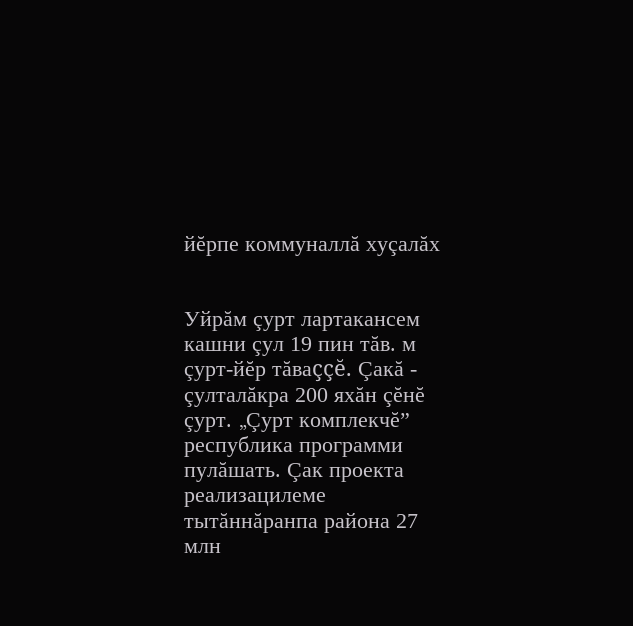йĕрпе коммуналлă хуçалăх


Уйрăм çурт лартакансем кашни çул 19 пин тăв. м çурт-йĕр тăваççĕ. Çакă - çулталăкра 200 яхăн çĕнĕ çурт. „Çурт комплекчĕ” республика программи пулăшать. Çак проекта реализацилеме тытăннăранпа района 27 млн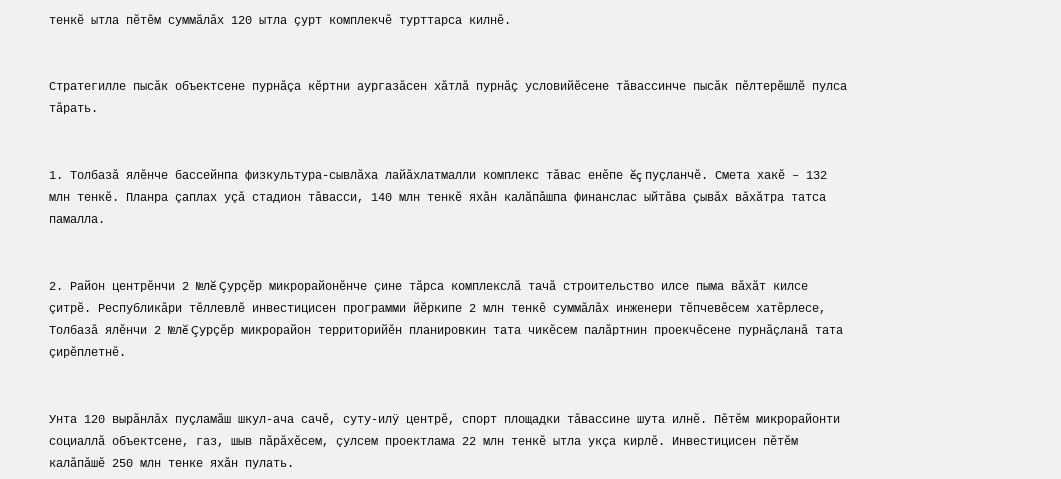тенкĕ ытла пĕтĕм суммăлăх 120 ытла çурт комплекчĕ турттарса килнĕ.


Стратегилле пысăк объектсене пурнăçа кĕртни аургазăсен хăтлă пурнăç условийĕсене тăвассинче пысăк пĕлтерĕшлĕ пулса тăрать.


1. Толбазă ялĕнче бассейнпа физкультура-сывлăха лайăхлатмалли комплекс тăвас енĕпе ĕç пуçланчĕ. Смета хакĕ – 132 млн тенкĕ. Планра çаплах уçă стадион тăвасси, 140 млн тенкĕ яхăн калăпăшпа финанслас ыйтăва çывăх вăхăтра татса памалла.


2. Район центрĕнчи 2 №лĕ Çурçĕр микрорайонĕнче çине тăрса комплекслă тачă строительство илсе пыма вăхăт килсе çитрĕ. Республикăри тĕллевлĕ инвестицисен программи йĕркипе 2 млн тенкĕ суммăлăх инженери тĕпчевĕсем хатĕрлесе, Толбазă ялĕнчи 2 №лĕ Çурçĕр микрорайон территорийĕн планировкин тата чикĕсем палăртнин проекчĕсене пурнăçланă тата çирĕплетнĕ.


Унта 120 вырăнлăх пуçламăш шкул-ача сачĕ, суту-илÿ центрĕ, спорт площадки тăвассине шута илнĕ. Пĕтĕм микрорайонти социаллă объектсене, газ, шыв пăрăхĕсем, çулсем проектлама 22 млн тенкĕ ытла укçа кирлĕ. Инвестицисен пĕтĕм калăпăшĕ 250 млн тенке яхăн пулать.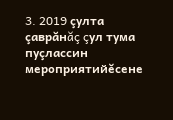3. 2019 çулта çаврăнăç çул тума пуçлассин мероприятийĕсене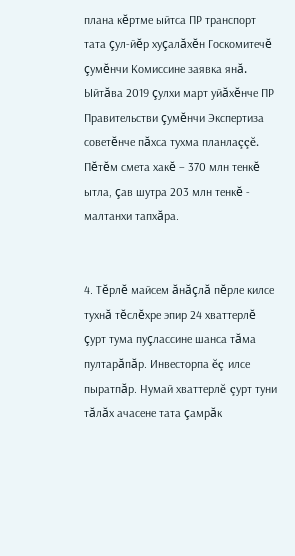плана кĕртме ыйтса ПР транспорт тата çул-йĕр хуçалăхĕн Госкомитечĕ çумĕнчи Комиссине заявка янă. Ыйтăва 2019 çулхи март уйăхĕнче ПР Правительстви çумĕнчи Экспертиза советĕнче пăхса тухма планлаççĕ. Пĕтĕм смета хакĕ – 370 млн тенкĕ ытла, çав шутра 203 млн тенкĕ - малтанхи тапхăра.


4. Тĕрлĕ майсем ăнăçлă пĕрле килсе тухнă тĕслĕхре эпир 24 хваттерлĕ çурт тума пуçлассине шанса тăма пултарăпăр. Инвесторпа ĕç илсе пыратпăр. Нумай хваттерлĕ çурт туни тăлăх ачасене тата çамрăк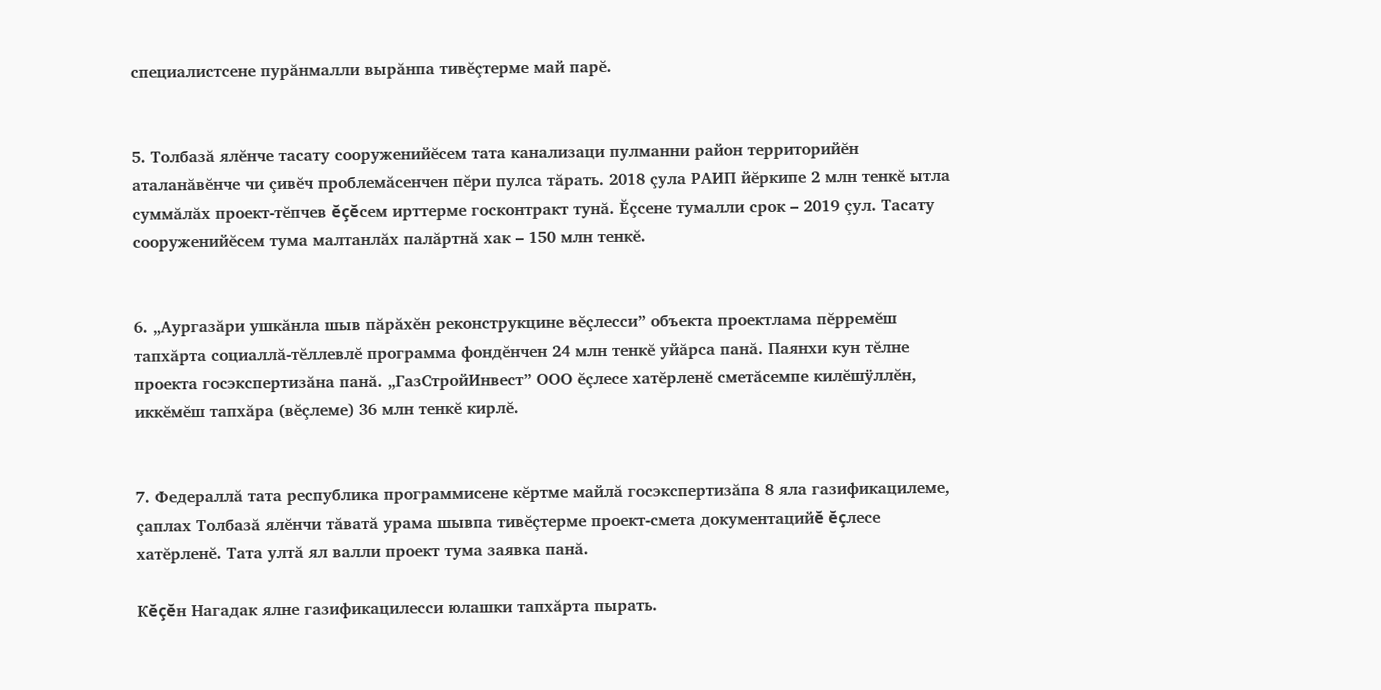специалистсене пурăнмалли вырăнпа тивĕçтерме май парĕ.


5. Толбазă ялĕнче тасату сооруженийĕсем тата канализаци пулманни район территорийĕн аталанăвĕнче чи çивĕч проблемăсенчен пĕри пулса тăрать. 2018 çула РАИП йĕркипе 2 млн тенкĕ ытла суммăлăх проект-тĕпчев ĕçĕсем ирттерме госконтракт тунă. Ĕçсене тумалли срок – 2019 çул. Тасату сооруженийĕсем тума малтанлăх палăртнă хак – 150 млн тенкĕ.


6. „Аургазăри ушкăнла шыв пăрăхĕн реконструкцине вĕçлесси” объекта проектлама пĕрремĕш тапхăрта социаллă-тĕллевлĕ программа фондĕнчен 24 млн тенкĕ уйăрса панă. Паянхи кун тĕлне проекта госэкспертизăна панă. „ГазСтройИнвест” ООО ĕçлесе хатĕрленĕ сметăсемпе килĕшÿллĕн, иккĕмĕш тапхăра (вĕçлеме) 36 млн тенкĕ кирлĕ.


7. Федераллă тата республика программисене кĕртме майлă госэкспертизăпа 8 яла газификацилеме, çаплах Толбазă ялĕнчи тăватă урама шывпа тивĕçтерме проект-смета документацийĕ ĕçлесе хатĕрленĕ. Тата ултă ял валли проект тума заявка панă.

Кĕçĕн Нагадак ялне газификацилесси юлашки тапхăрта пырать.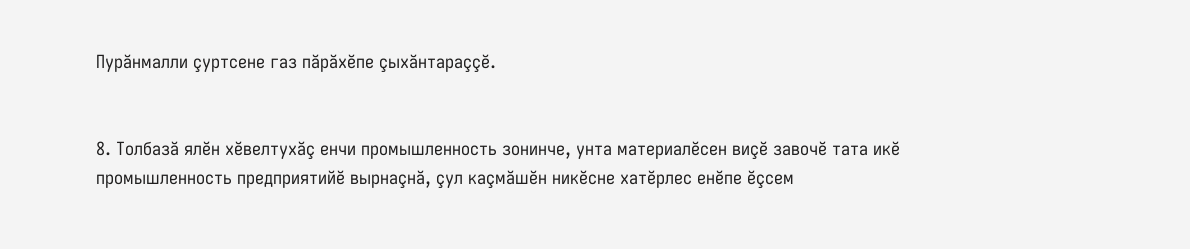Пурăнмалли çуртсене газ пăрăхĕпе çыхăнтараççĕ.


8. Толбазă ялĕн хĕвелтухăç енчи промышленность зонинче, унта материалĕсен виçĕ завочĕ тата икĕ промышленность предприятийĕ вырнаçнă, çул каçмăшĕн никĕсне хатĕрлес енĕпе ĕçсем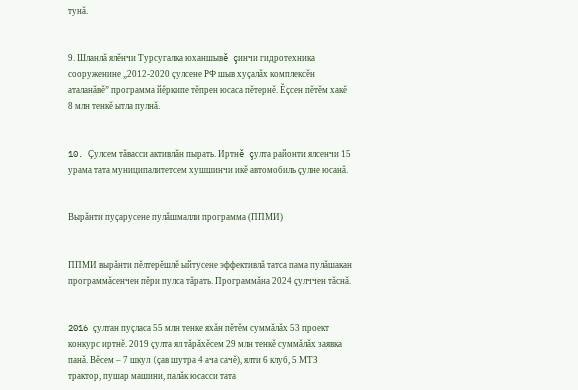тунă.


9. Шланлă ялĕнчи Турсугалка юханшывĕ çинчи гидротехника сооруженине „2012-2020 çулсене РФ шыв хуçалăх комплексĕн аталанăвĕ” программа йĕркипе тĕпрен юсаса пĕтернĕ. Ĕçсен пĕтĕм хакĕ 8 млн тенкĕ ытла пулнă.


10. Çулсем тăвасси активлăн пырать. Иртнĕ çулта районти ялсенчи 15 урама тата муниципалитетсем хушшинчи икĕ автомобиль çулне юсанă.


Вырăнти пуçарусене пулăшмалли программа (ППМИ)


ППМИ вырăнти пĕлтерĕшлĕ ыйтусене эффективлă татса пама пулăшакан программăсенчен пĕри пулса тăрать. Программăна 2024 çулччен тăснă.


2016 çултан пуçласа 55 млн тенке яхăн пĕтĕм суммăлăх 53 проект конкурс иртнĕ. 2019 çулта ял тăрăхĕсем 29 млн тенкĕ суммăлăх заявка панă. Вĕсем – 7 шкул (çав шутра 4 ача сачĕ), ялти 6 клуб, 5 МТЗ трактор, пушар машини, палăк юсасси тата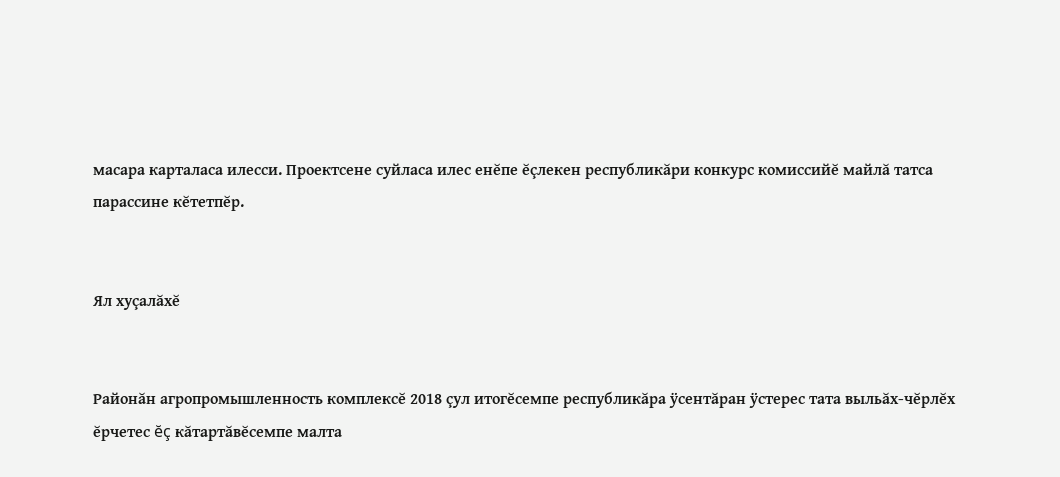масара карталаса илесси. Проектсене суйласа илес енĕпе ĕçлекен республикăри конкурс комиссийĕ майлă татса парассине кĕтетпĕр.


Ял хуçалăхĕ


Районăн агропромышленность комплексĕ 2018 çул итогĕсемпе республикăра ÿсентăран ÿстерес тата выльăх-чĕрлĕх ĕрчетес ĕç кăтартăвĕсемпе малта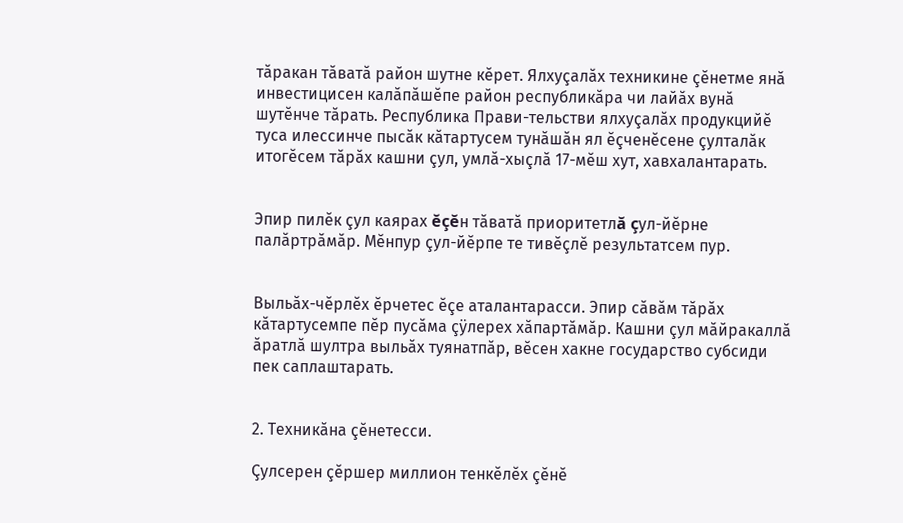тăракан тăватă район шутне кĕрет. Ялхуçалăх техникине çĕнетме янă инвестицисен калăпăшĕпе район республикăра чи лайăх вунă шутĕнче тăрать. Республика Прави-тельстви ялхуçалăх продукцийĕ туса илессинче пысăк кăтартусем тунăшăн ял ĕçченĕсене çулталăк итогĕсем тăрăх кашни çул, умлă-хыçлă 17-мĕш хут, хавхалантарать.


Эпир пилĕк çул каярах ĕçĕн тăватă приоритетлă çул-йĕрне палăртрăмăр. Мĕнпур çул-йĕрпе те тивĕçлĕ результатсем пур.


Выльăх-чĕрлĕх ĕрчетес ĕçе аталантарасси. Эпир сăвăм тăрăх кăтартусемпе пĕр пусăма çÿлерех хăпартăмăр. Кашни çул мăйракаллă ăратлă шултра выльăх туянатпăр, вĕсен хакне государство субсиди пек саплаштарать.


2. Техникăна çĕнетесси.

Çулсерен çĕршер миллион тенкĕлĕх çĕнĕ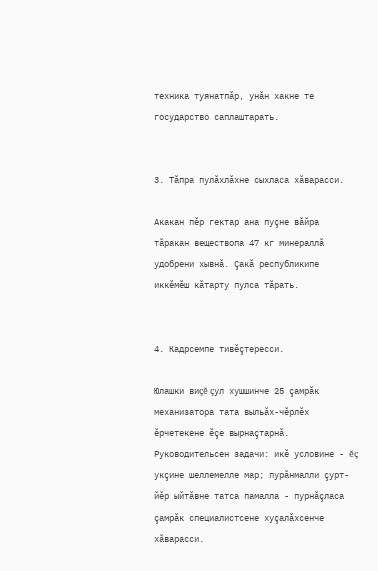техника туянатпăр, унăн хакне те государство саплаштарать.


3. Тăпра пулăхлăхне сыхласа хăварасси.

Акакан пĕр гектар ана пуçне вăйра тăракан веществопа 47 кг минераллă удобрени хывнă. Çакă республикипе иккĕмĕш кăтарту пулса тăрать.


4. Кадрсемпе тивĕçтересси.

Юлашки виçĕ çул хушшинче 25 çамрăк механизатора тата выльăх-чĕрлĕх ĕрчетекене ĕçе вырнаçтарнă. Руководительсен задачи: икĕ условине - ĕç укçине шеллемелле мар; пурăнмалли çурт-йĕр ыйтăвне татса памалла - пурнăçласа çамрăк специалистсене хуçалăхсенче хăварасси.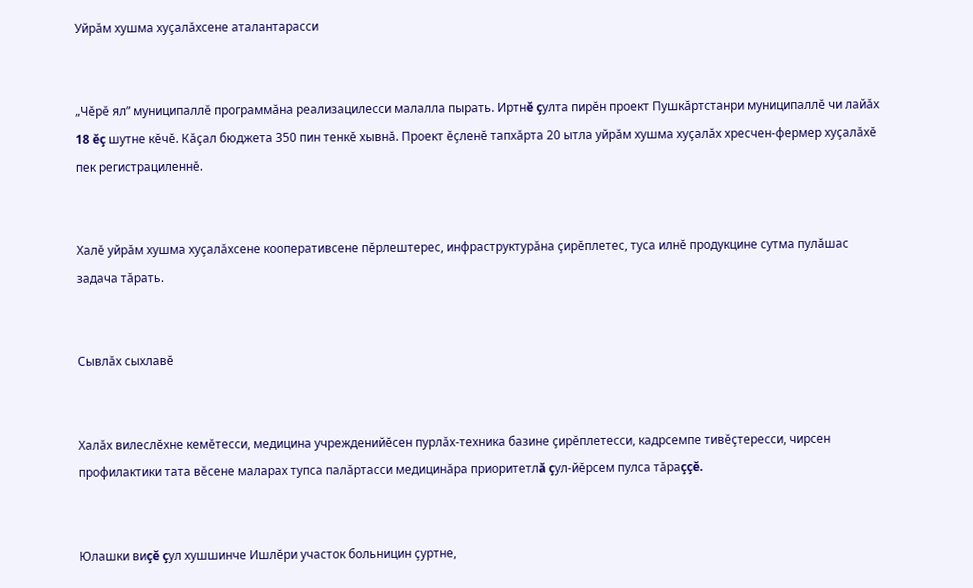Уйрăм хушма хуçалăхсене аталантарасси


„Чĕрĕ ял” муниципаллĕ программăна реализацилесси малалла пырать. Иртнĕ çулта пирĕн проект Пушкăртстанри муниципаллĕ чи лайăх 18 ĕç шутне кĕчĕ. Кăçал бюджета 350 пин тенкĕ хывнă. Проект ĕçленĕ тапхăрта 20 ытла уйрăм хушма хуçалăх хресчен-фермер хуçалăхĕ пек регистрациленнĕ.


Халĕ уйрăм хушма хуçалăхсене кооперативсене пĕрлештерес, инфраструктурăна çирĕплетес, туса илнĕ продукцине сутма пулăшас задача тăрать.


Сывлăх сыхлавĕ


Халăх вилеслĕхне кемĕтесси, медицина учрежденийĕсен пурлăх-техника базине çирĕплетесси, кадрсемпе тивĕçтересси, чирсен профилактики тата вĕсене маларах тупса палăртасси медицинăра приоритетлă çул-йĕрсем пулса тăраççĕ.


Юлашки виçĕ çул хушшинче Ишлĕри участок больницин çуртне,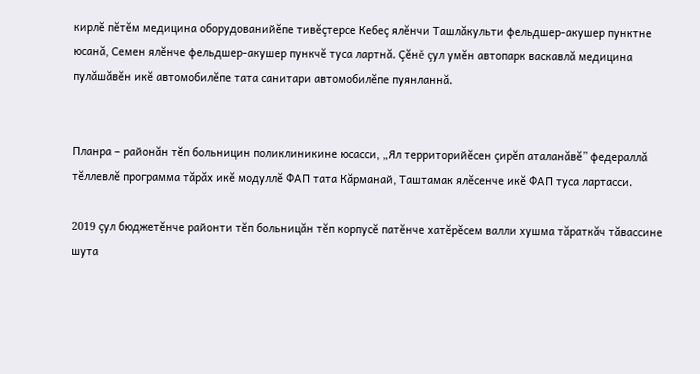кирлĕ пĕтĕм медицина оборудованийĕпе тивĕçтерсе Кебеç ялĕнчи Ташлăкульти фельдшер-акушер пунктне юсанă, Семен ялĕнче фельдшер-акушер пункчĕ туса лартнă. Çĕнĕ çул умĕн автопарк васкавлă медицина пулăшăвĕн икĕ автомобилĕпе тата санитари автомобилĕпе пуянланнă.


Планра – районăн тĕп больницин поликлиникине юсасси, „Ял территорийĕсен çирĕп аталанăвĕ” федераллă тĕллевлĕ программа тăрăх икĕ модуллĕ ФАП тата Кăрманай, Таштамак ялĕсенче икĕ ФАП туса лартасси.

2019 çул бюджетĕнче районти тĕп больницăн тĕп корпусĕ патĕнче хатĕрĕсем валли хушма тăраткăч тăвассине шута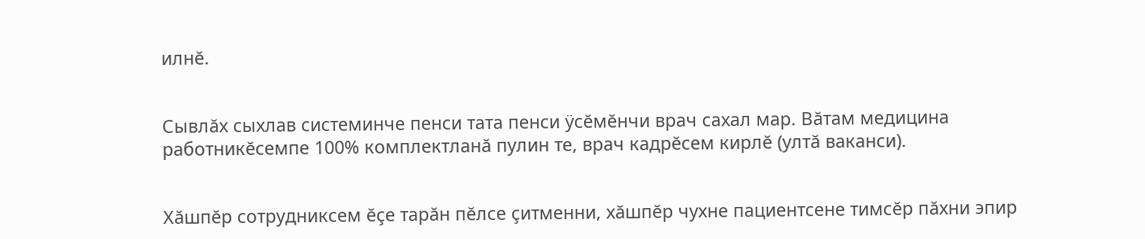илнĕ.


Сывлăх сыхлав системинче пенси тата пенси ÿсĕмĕнчи врач сахал мар. Вăтам медицина работникĕсемпе 100% комплектланă пулин те, врач кадрĕсем кирлĕ (ултă ваканси).


Хăшпĕр сотрудниксем ĕçе тарăн пĕлсе çитменни, хăшпĕр чухне пациентсене тимсĕр пăхни эпир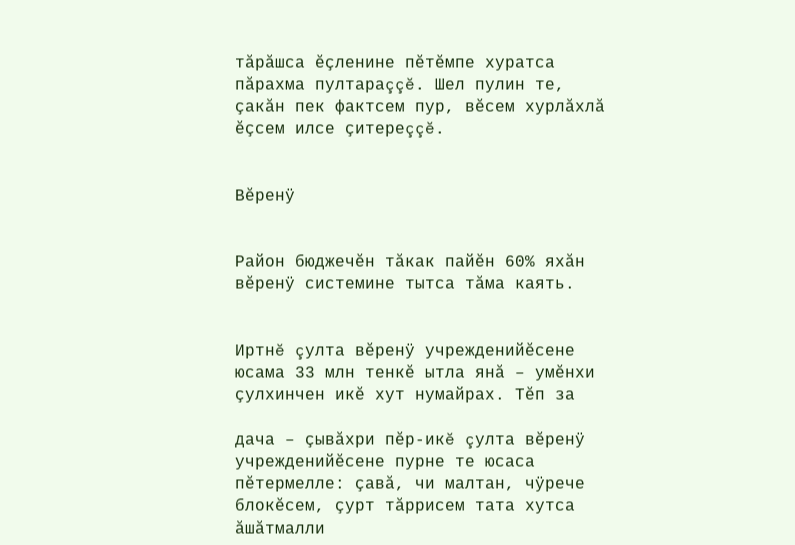тăрăшса ĕçленине пĕтĕмпе хуратса пăрахма пултараççĕ. Шел пулин те, çакăн пек фактсем пур, вĕсем хурлăхлă ĕçсем илсе çитереççĕ.


Вĕренÿ


Район бюджечĕн тăкак пайĕн 60% яхăн вĕренÿ системине тытса тăма каять.


Иртнĕ çулта вĕренÿ учрежденийĕсене юсама 33 млн тенкĕ ытла янă – умĕнхи çулхинчен икĕ хут нумайрах. Тĕп за

дача – çывăхри пĕр-икĕ çулта вĕренÿ учрежденийĕсене пурне те юсаса пĕтермелле: çавă, чи малтан, чÿрече блокĕсем, çурт тăррисем тата хутса ăшăтмалли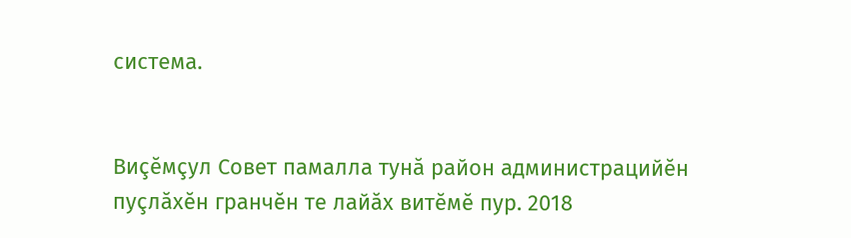система.


Виçĕмçул Совет памалла тунă район администрацийĕн пуçлăхĕн гранчĕн те лайăх витĕмĕ пур. 2018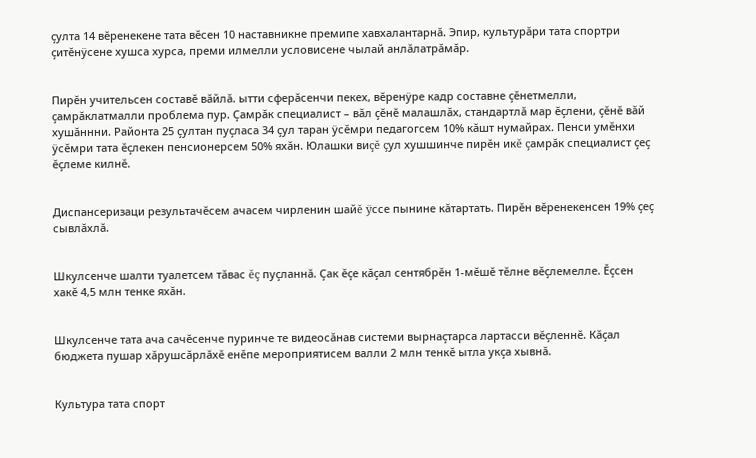çулта 14 вĕренекене тата вĕсен 10 наставникне премипе хавхалантарнă. Эпир, культурăри тата спортри çитĕнÿсене хушса хурса, преми илмелли условисене чылай анлăлатрăмăр.


Пирĕн учительсен составĕ вăйлă. ытти сферăсенчи пекех, вĕренÿре кадр составне çĕнетмелли, çамрăклатмалли проблема пур. Çамрăк специалист – вăл çĕнĕ малашлăх, стандартлă мар ĕçлени, çĕнĕ вăй хушăннни. Районта 25 çултан пуçласа 34 çул таран ÿсĕмри педагогсем 10% кăшт нумайрах. Пенси умĕнхи ÿсĕмри тата ĕçлекен пенсионерсем 50% яхăн. Юлашки виçĕ çул хушшинче пирĕн икĕ çамрăк специалист çеç ĕçлеме килнĕ.


Диспансеризаци результачĕсем ачасем чирленин шайĕ ÿссе пынине кăтартать. Пирĕн вĕренекенсен 19% çеç сывлăхлă.


Шкулсенче шалти туалетсем тăвас ĕç пуçланнă. Çак ĕçе кăçал сентябрĕн 1-мĕшĕ тĕлне вĕçлемелле. Ĕçсен хакĕ 4,5 млн тенке яхăн.


Шкулсенче тата ача сачĕсенче пуринче те видеосăнав системи вырнаçтарса лартасси вĕçленнĕ. Кăçал бюджета пушар хăрушсăрлăхĕ енĕпе мероприятисем валли 2 млн тенкĕ ытла укçа хывнă.


Культура тата спорт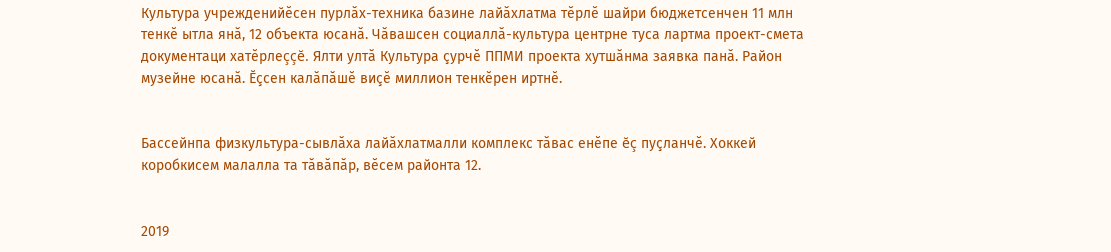Культура учрежденийĕсен пурлăх-техника базине лайăхлатма тĕрлĕ шайри бюджетсенчен 11 млн тенкĕ ытла янă, 12 объекта юсанă. Чăвашсен социаллă-культура центрне туса лартма проект-смета документаци хатĕрлеççĕ. Ялти ултă Культура çурчĕ ППМИ проекта хутшăнма заявка панă. Район музейне юсанă. Ĕçсен калăпăшĕ виçĕ миллион тенкĕрен иртнĕ.


Бассейнпа физкультура-сывлăха лайăхлатмалли комплекс тăвас енĕпе ĕç пуçланчĕ. Хоккей коробкисем малалла та тăвăпăр, вĕсем районта 12.


2019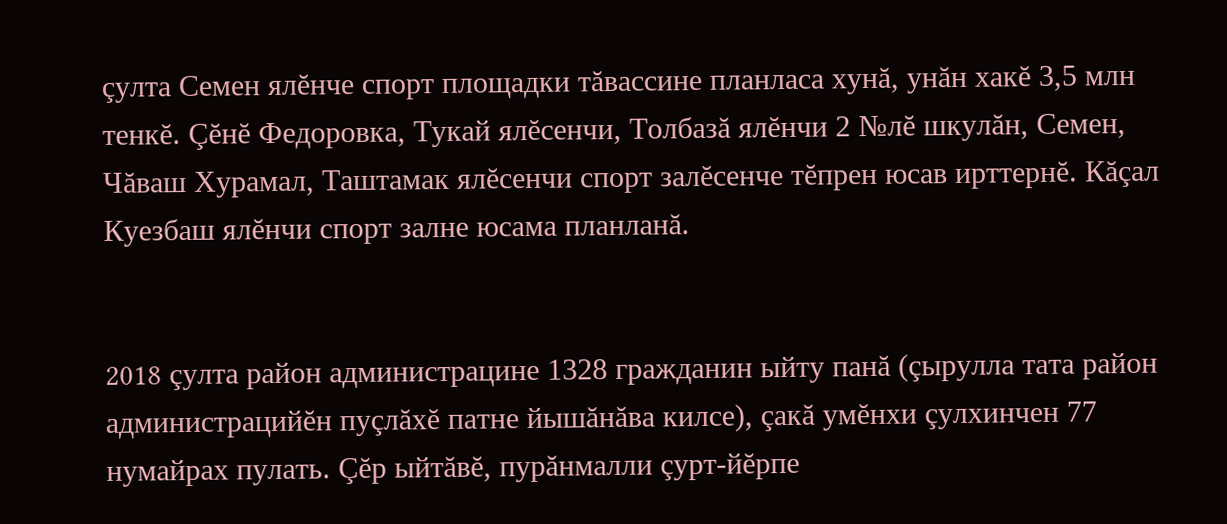çулта Семен ялĕнче спорт площадки тăвассине планласа хунă, унăн хакĕ 3,5 млн тенкĕ. Çĕнĕ Федоровка, Тукай ялĕсенчи, Толбазă ялĕнчи 2 №лĕ шкулăн, Семен, Чăваш Хурамал, Таштамак ялĕсенчи спорт залĕсенче тĕпрен юсав ирттернĕ. Кăçал Куезбаш ялĕнчи спорт залне юсама планланă.


2018 çулта район администрацине 1328 гражданин ыйту панă (çырулла тата район администрацийĕн пуçлăхĕ патне йышăнăва килсе), çакă умĕнхи çулхинчен 77 нумайрах пулать. Çĕр ыйтăвĕ, пурăнмалли çурт-йĕрпе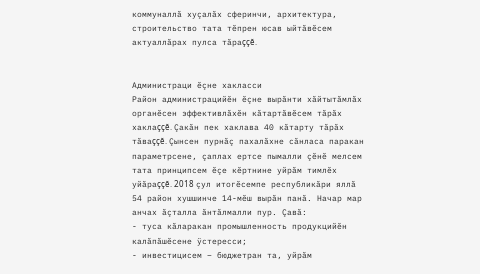коммуналлă хуçалăх сферинчи, архитектура, строительство тата тĕпрен юсав ыйтăвĕсем актуаллăрах пулса тăраççĕ.


Администраци ĕçне хакласси
Район администрацийĕн ĕçне вырăнти хăйтытăмлăх органĕсен эффективлăхĕн кăтартăвĕсем тăрăх хаклаççĕ. Çакăн пек хаклава 40 кăтарту тăрăх тăваççĕ. Çынсен пурнăç пахалăхне сăнласа паракан параметрсене, çаплах ертсе пымалли çĕнĕ мелсем тата принципсем ĕçе кĕртнине уйрăм тимлĕх уйăраççĕ. 2018 çул итогĕсемпе республикăри яллă 54 район хушшинче 14-мĕш вырăн панă. Начар мар анчах ăçталла ăнтăлмалли пур. Çавă:
- туса кăларакан промышленность продукцийĕн калăпăшĕсене ÿстересси;
- инвестицисем – бюджетран та, уйрăм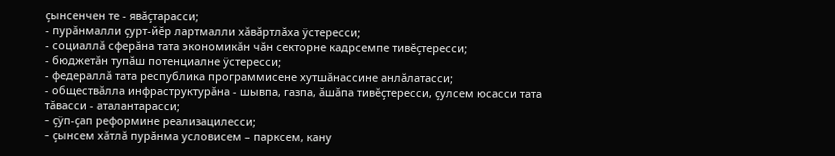çынсенчен те - явăçтарасси;
- пурăнмалли çурт-йĕр лартмалли хăвăртлăха ÿстересси;
- социаллă сферăна тата экономикăн чăн секторне кадрсемпе тивĕçтересси;
- бюджетăн тупăш потенциалне ÿстересси;
- федераллă тата республика программисене хутшăнассине анлăлатасси;
- обществăлла инфраструктурăна - шывпа, газпа, ăшăпа тивĕçтересси, çулсем юсасси тата тăвасси - аталантарасси;
- çÿп-çап реформине реализацилесси;
- çынсем хăтлă пурăнма условисем – парксем, кану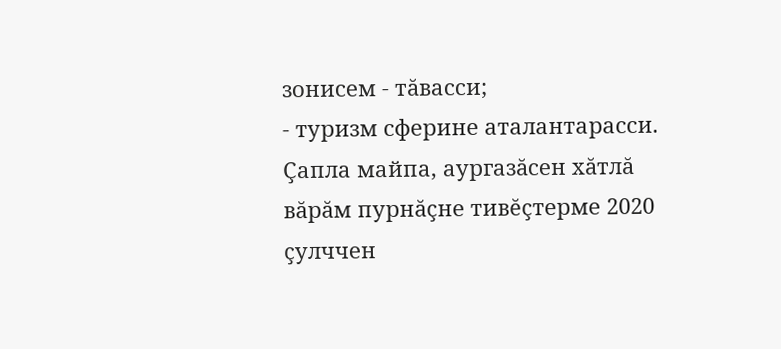зонисем - тăвасси;
- туризм сферине аталантарасси.
Çапла майпа, аургазăсен хăтлă вăрăм пурнăçне тивĕçтерме 2020 çулччен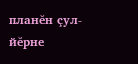планĕн çул-йĕрне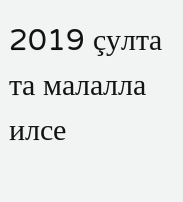2019 çулта та малалла илсе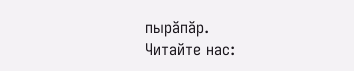пырăпăр.
Читайте нас: